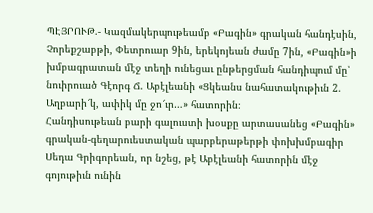ՊԷՅՐՈՒԹ.- Կազմակերպութեամբ «Բագին» գրական հանդէսին, Չորեքշաբթի, Փետրուար 9ին, երեկոյեան ժամը 7ին, «Բագին»ի խմբագրատան մէջ տեղի ունեցաւ ընթերցման հանդիպում մը՝ նուիրուած Գէորգ Ճ. Աբէլեանի «Ցկեանս նահատակութիւն 2. Աղբարի՜կ, ափիկ մը ջո՜ւր…» հատորին։
Հանդիսութեան բարի գալուստի խօսքը արտասանեց «Բագին» գրական-գեղարուեստական պարբերաթերթի փոխխմբագիր Սեդա Գրիգորեան, որ նշեց, թէ Աբէլեանի հատորին մէջ գոյութիւն ունին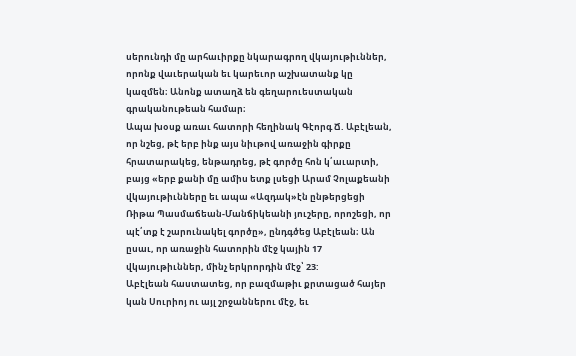սերունդի մը արհաւիրքը նկարագրող վկայութիւններ, որոնք վաւերական եւ կարեւոր աշխատանք կը կազմեն։ Անոնք ատաղձ են գեղարուեստական գրականութեան համար։
Ապա խօսք առաւ հատորի հեղինակ Գէորգ Ճ. Աբէլեան, որ նշեց, թէ երբ ինք այս նիւթով առաջին գիրքը հրատարակեց, ենթադրեց, թէ գործը հոն կ՛աւարտի, բայց «երբ քանի մը ամիս ետք լսեցի Արամ Չոլաքեանի վկայութիւնները եւ ապա «Ազդակ»էն ընթերցեցի Ռիթա Պասմաճեան-Մանճիկեանի յուշերը, որոշեցի, որ պէ՛տք է շարունակել գործը», ընդգծեց Աբէլեան։ Ան ըսաւ, որ առաջին հատորին մէջ կային 17 վկայութիւններ, մինչ երկրորդին մէջ՝ 23:
Աբէլեան հաստատեց, որ բազմաթիւ քրտացած հայեր կան Սուրիոյ ու այլ շրջաններու մէջ, եւ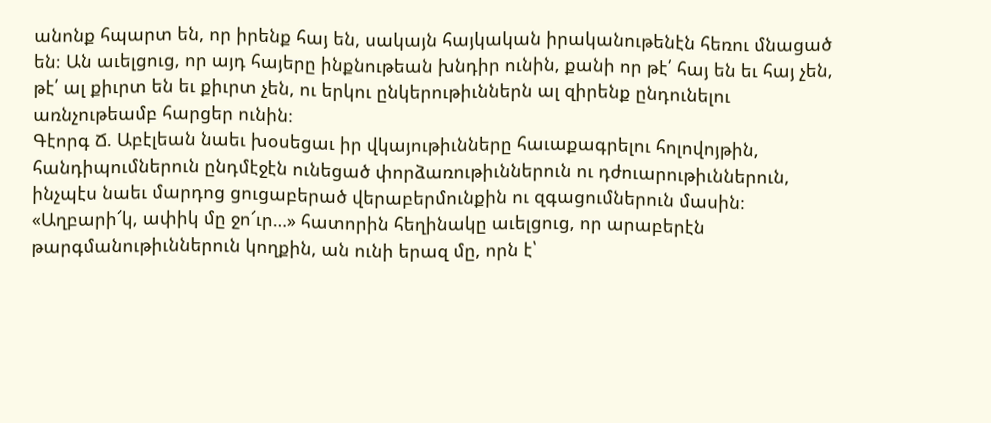անոնք հպարտ են, որ իրենք հայ են, սակայն հայկական իրականութենէն հեռու մնացած են։ Ան աւելցուց, որ այդ հայերը ինքնութեան խնդիր ունին, քանի որ թէ՛ հայ են եւ հայ չեն, թէ՛ ալ քիւրտ են եւ քիւրտ չեն, ու երկու ընկերութիւններն ալ զիրենք ընդունելու առնչութեամբ հարցեր ունին։
Գէորգ Ճ. Աբէլեան նաեւ խօսեցաւ իր վկայութիւնները հաւաքագրելու հոլովոյթին, հանդիպումներուն ընդմէջէն ունեցած փորձառութիւններուն ու դժուարութիւններուն, ինչպէս նաեւ մարդոց ցուցաբերած վերաբերմունքին ու զգացումներուն մասին։
«Աղբարի՜կ, ափիկ մը ջո՜ւր…» հատորին հեղինակը աւելցուց, որ արաբերէն թարգմանութիւններուն կողքին, ան ունի երազ մը, որն է՝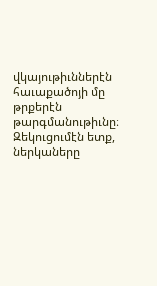վկայութիւններէն հաւաքածոյի մը թրքերէն թարգմանութիւնը։
Զեկուցումէն ետք, ներկաները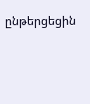ընթերցեցին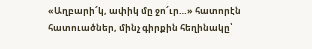«Աղբարի՜կ, ափիկ մը ջո՜ւր…» հատորէն հատուածներ, մինչ գիրքին հեղինակը՝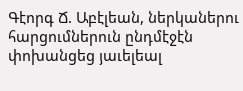Գէորգ Ճ. Աբէլեան, ներկաներու հարցումներուն ընդմէջէն փոխանցեց յաւելեալ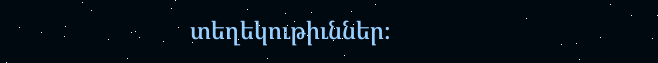տեղեկութիւններ։